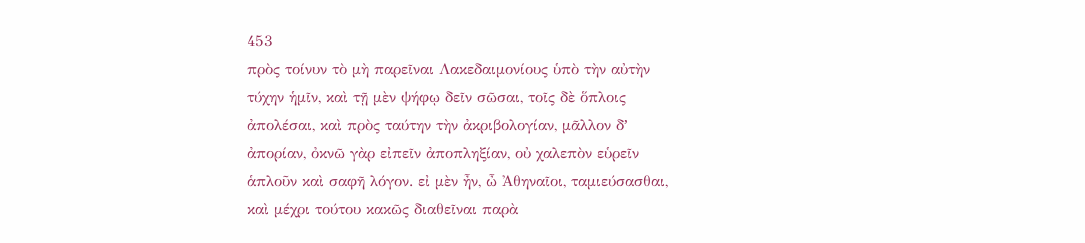453
πρὸς τοίνυν τὸ μὴ παρεῖναι Λακεδαιμονίους ὑπὸ τὴν αὐτὴν τύχην ἡμῖν, καὶ τῇ μὲν ψήφῳ δεῖν σῶσαι, τοῖς δὲ ὅπλοις ἀπολέσαι, καὶ πρὸς ταύτην τὴν ἀκριβολογίαν, μᾶλλον δʼ ἀπορίαν, ὀκνῶ γὰρ εἰπεῖν ἀποπληξίαν, οὐ χαλεπὸν εὑρεῖν ἁπλοῦν καὶ σαφῆ λόγον. εἰ μὲν ἦν, ὦ Ἀθηναῖοι, ταμιεύσασθαι, καὶ μέχρι τούτου κακῶς διαθεῖναι παρὰ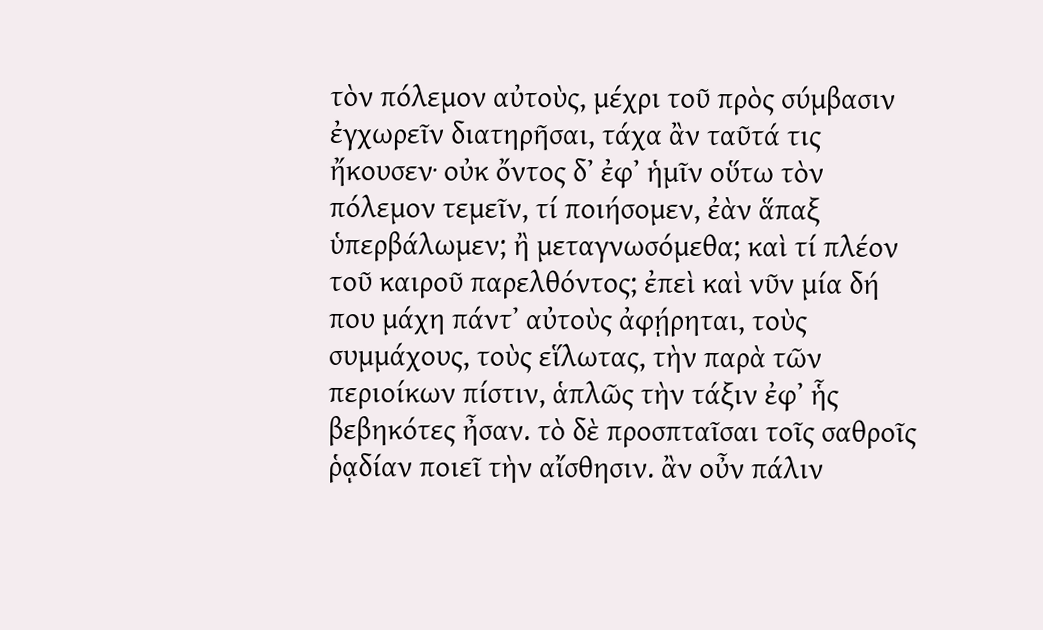τὸν πόλεμον αὐτοὺς, μέχρι τοῦ πρὸς σύμβασιν ἐγχωρεῖν διατηρῆσαι, τάχα ἂν ταῦτά τις ἤκουσεν· οὐκ ὄντος δʼ ἐφʼ ἡμῖν οὕτω τὸν πόλεμον τεμεῖν, τί ποιήσομεν, ἐὰν ἅπαξ ὑπερβάλωμεν; ἢ μεταγνωσόμεθα; καὶ τί πλέον τοῦ καιροῦ παρελθόντος; ἐπεὶ καὶ νῦν μία δή που μάχη πάντʼ αὐτοὺς ἀφῄρηται, τοὺς συμμάχους, τοὺς εἵλωτας, τὴν παρὰ τῶν περιοίκων πίστιν, ἁπλῶς τὴν τάξιν ἐφʼ ἧς βεβηκότες ἦσαν. τὸ δὲ προσπταῖσαι τοῖς σαθροῖς ῥᾳδίαν ποιεῖ τὴν αἴσθησιν. ἂν οὖν πάλιν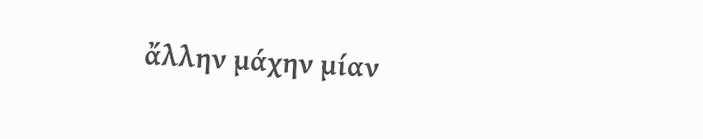ἄλλην μάχην μίαν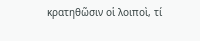κρατηθῶσιν οἱ λοιποὶ, τί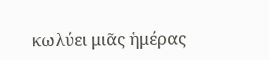κωλύει μιᾶς ἡμέρας